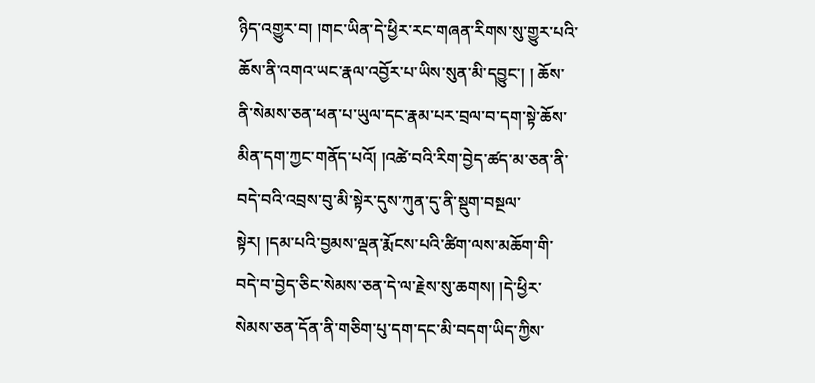ཉིད་འགྱུར་བ། །གང་ཡིན་དེ་ཕྱིར་རང་གཞན་རིགས་སུ་གྱུར་པའི་ཆོས་ནི་འགའ་ཡང་རྣལ་འབྱོར་པ་ཡིས་སུན་མི་དབྱུང་། ། ཆོས་ནི་སེམས་ཅན་ཕན་པ་ཡུལ་དང་རྣམ་པར་བྲལ་བ་དག་སྟེ་ཆོས་མིན་དག་ཀྱང་གནོད་པའོ། །འཚེ་བའི་རིག་བྱེད་ཚད་མ་ཅན་ནི་བདེ་བའི་འབྲས་བུ་མི་སྟེར་དུས་ཀུན་དུ་ནི་སྡུག་བསྔལ་སྟེར། །དམ་པའི་བྱམས་ལྡན་རྨོངས་པའི་ཚིག་ལས་མཆོག་གི་བདེ་བ་བྱེད་ཅིང་སེམས་ཅན་དེ་ལ་རྗེས་སུ་ཆགས། །དེ་ཕྱིར་སེམས་ཅན་དོན་ནི་གཅིག་པུ་དག་དང་མི་བདག་ཡིད་ཀྱིས་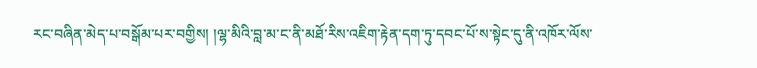རང་བཞིན་མེད་པ་བསྒོམ་པར་བགྱིས། །ལྷ་མིའི་བླ་མ་ང་ནི་མཐོ་རིས་འཇིག་རྟེན་དག་ཏུ་དབང་པོ་ས་སྟེང་དུ་ནི་འཁོར་ལོས་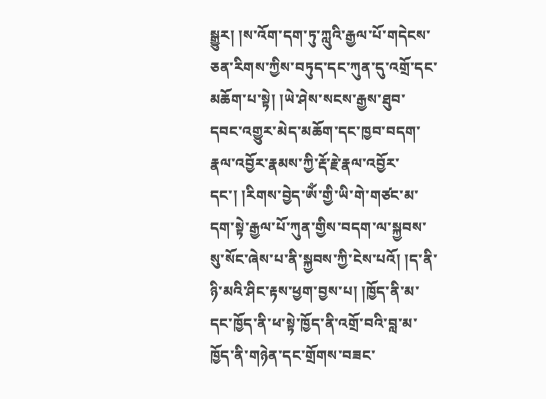སྒྱུར། །ས་འོག་དག་ཏུ་ཀླུའི་རྒྱལ་པོ་གདེངས་ཅན་རིགས་ཀྱིས་བཏུད་དང་ཀུན་དུ་འགྲོ་དང་མཆོག་པ་སྟེ། །ཡེ་ཤེས་སངས་རྒྱས་ཐུབ་དབང་འགྱུར་མེད་མཆོག་དང་ཁྱབ་བདག་རྣལ་འབྱོར་རྣམས་ཀྱི་རྡོ་རྗེ་རྣལ་འབྱོར་དང་། །རིགས་བྱེད་ཨོཾ་གྱི་ཡི་གེ་གཙང་མ་དག་སྟེ་རྒྱལ་པོ་ཀུན་གྱིས་བདག་ལ་སྐྱབས་སུ་སོང་ཞེས་པ་ནི་སྐྱབས་ཀྱི་ངེས་པའོ། །ད་ནི་ཉི་མའི་ཤིང་རྟས་ཕྱག་བྱས་པ། །ཁྱོད་ནི་མ་དང་ཁྱོད་ནི་ཕ་སྟེ་ཁྱོད་ནི་འགྲོ་བའི་བླ་མ་ཁྱོད་ནི་གཉེན་དང་གྲོགས་བཟང་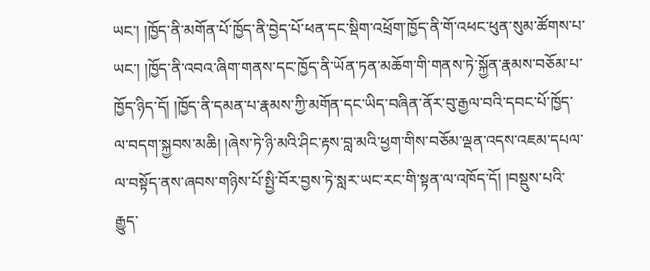ཡང་། །ཁྱོད་ནི་མགོན་པོ་ཁྱོད་ནི་བྱེད་པོ་ཕན་དང་སྡིག་འཕྲོག་ཁྱོད་ནི་གོ་འཕང་ཕུན་སུམ་ཚོགས་པ་ཡང་། །ཁྱོད་ནི་འབའ་ཞིག་གནས་དང་ཁྱོད་ནི་ཡོན་ཏན་མཆོག་གི་གནས་ཏེ་སྐྱོན་རྣམས་བཅོམ་པ་ཁྱོད་ཉིད་དོ། །ཁྱོད་ནི་དམན་པ་རྣམས་ཀྱི་མགོན་དང་ཡིད་བཞིན་ནོར་བུ་རྒྱལ་བའི་དབང་པོ་ཁྱོད་ལ་བདག་སྐྱབས་མཆི། །ཞེས་ཏེ་ཉི་མའི་ཤིང་རྟས་བླ་མའི་ཕྱག་གིས་བཅོམ་ལྡན་འདས་འཇམ་དཔལ་ལ་བསྟོད་ནས་ཞབས་གཉིས་པོ་སྤྱི་བོར་བྱས་ཏེ་སླར་ཡང་རང་གི་སྟན་ལ་འཁོད་དོ། །བསྡུས་པའི་རྒྱུད་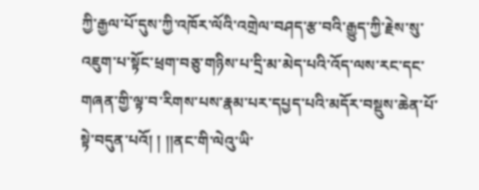ཀྱི་རྒྱལ་པོ་དུས་ཀྱི་འཁོར་ལོའི་འགྲེལ་བཤད་རྩ་བའི་རྒྱུད་ཀྱི་རྗེས་སུ་འཇུག་པ་སྟོང་ཕྲག་བཅུ་གཉིས་པ་དྲི་མ་མེད་པའི་འོད་ལས་རང་དང་གཞན་གྱི་ལྟ་བ་རིགས་པས་རྣམ་པར་དཔྱད་པའི་མདོར་བསྡུས་ཆེན་པོ་སྟེ་བདུན་པའོ། ། །།ནང་གི་ལེའུ་ཡི་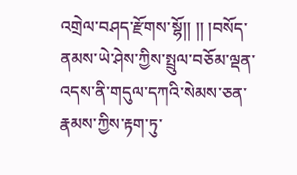འགྲེལ་བཤད་རྫོགས་སྷོ།། །། །བསོད་ནམས་ཡེ་ཤེས་ཀྱིས་སྤྲུལ་བཅོམ་ལྡན་འདས་ནི་གདུལ་དཀའི་སེམས་ཅན་རྣམས་ཀྱིས་རྟག་ཏུ་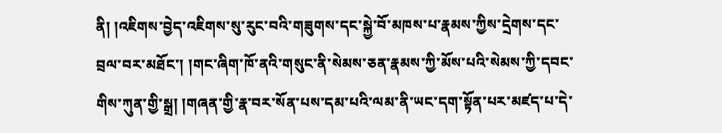ནི། །འཇིགས་བྱེད་འཇིགས་སུ་རུང་བའི་གཟུགས་དང་སྐྱེ་བོ་མཁས་པ་རྣམས་ཀྱིས་དྲེགས་དང་བྲལ་བར་མཐོང་། །གང་ཞིག་ཁོ་ནའི་གསུང་ནི་སེམས་ཅན་རྣམས་ཀྱི་མོས་པའི་སེམས་ཀྱི་དབང་གིས་ཀུན་གྱི་སྒྲ། །གཞན་གྱི་རྣ་བར་སོན་པས་དམ་པའི་ལམ་ནི་ཡང་དག་སྟོན་པར་མཛད་པ་དེ་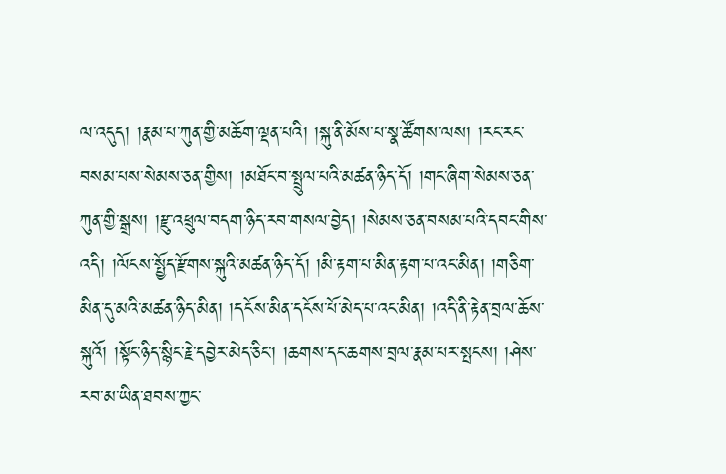ལ་འདུད། །རྣམ་པ་ཀུན་གྱི་མཆོག་ལྡན་པའི། །སྐུ་ནི་མོས་པ་སྣ་ཚོགས་ལས། །རང་རང་བསམ་པས་སེམས་ཅན་གྱིས། །མཐོང་བ་སྤྲུལ་པའི་མཚན་ཉིད་དོ། །གང་ཞིག་སེམས་ཅན་ཀུན་གྱི་སྒྲས། །རྫུ་འཕྲུལ་བདག་ཉིད་རབ་གསལ་བྱེད། །སེམས་ཅན་བསམ་པའི་དབང་གིས་འདི། །ལོངས་སྤྱོད་རྫོགས་སྐུའི་མཚན་ཉིད་དོ། །མི་རྟག་པ་མིན་རྟག་པ་འང་མིན། །གཅིག་མིན་དུ་མའི་མཚན་ཉིད་མིན། །དངོས་མིན་དངོས་པོ་མེད་པ་འང་མིན། །འདི་ནི་རྟེན་བྲལ་ཆོས་སྐུའོ། །སྟོང་ཉིད་སྙིང་རྗེ་དབྱེར་མེད་ཅིང་། །ཆགས་དང་ཆགས་བྲལ་རྣམ་པར་སྤངས། །ཤེས་རབ་མ་ཡིན་ཐབས་ཀྱང་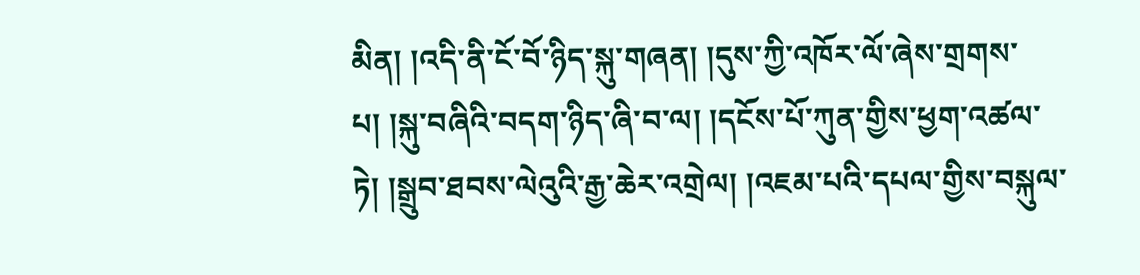མིན། །འདི་ནི་ངོ་བོ་ཉིད་སྐུ་གཞན། །དུས་ཀྱི་འཁོར་ལོ་ཞེས་གྲགས་པ། །སྐུ་བཞིའི་བདག་ཉིད་ཞི་བ་ལ། །དངོས་པོ་ཀུན་གྱིས་ཕྱག་འཚལ་ཏེ། །སྒྲུབ་ཐབས་ལེའུའི་རྒྱ་ཆེར་འགྲེལ། །འཇམ་པའི་དཔལ་གྱིས་བསྐུལ་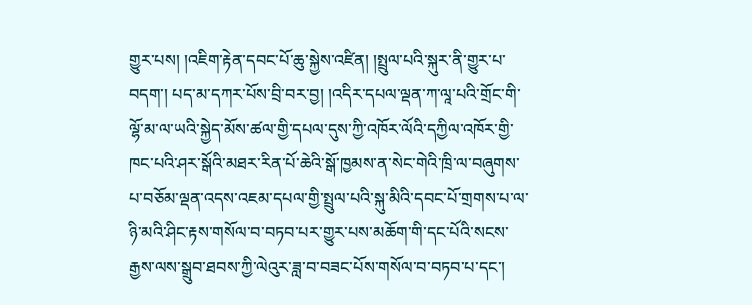གྱུར་པས། །འཇིག་རྟེན་དབང་པོ་ཆུ་སྐྱེས་འཛིན། །སྤྲུལ་པའི་སྐུར་ནི་གྱུར་པ་བདག་། པད་མ་དཀར་པོས་བྲི་བར་བྱ། །འདིར་དཔལ་ལྡན་ཀ་ལཱ་པའི་གྲོང་གི་ལྷོ་མ་ལ་ཡའི་སྐྱེད་མོས་ཚལ་གྱི་དཔལ་དུས་ཀྱི་འཁོར་ལོའི་དཀྱིལ་འཁོར་གྱི་ཁང་པའི་ཤར་སྒོའི་མཐར་རིན་པོ་ཆེའི་སྒོ་ཁྱམས་ན་སེང་གེའི་ཁྲི་ལ་བཞུགས་པ་བཅོམ་ལྡན་འདས་འཇམ་དཔལ་གྱི་སྤྲུལ་པའི་སྐུ་མིའི་དབང་པོ་གྲགས་པ་ལ་ཉི་མའི་ཤིང་རྟས་གསོལ་བ་བཏབ་པར་གྱུར་པས་མཆོག་གི་དང་པོའི་སངས་རྒྱས་ལས་སྒྲུབ་ཐབས་ཀྱི་ལེའུར་ཟླ་བ་བཟང་པོས་གསོལ་བ་བཏབ་པ་དང་།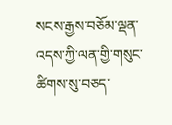སངས་རྒྱས་བཅོམ་ལྡན་འདས་ཀྱི་ལན་གྱི་གསུང་ཚིགས་སུ་བཅད་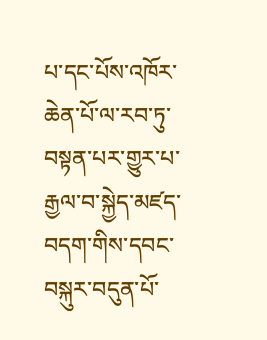པ་དང་པོས་འཁོར་ཆེན་པོ་ལ་རབ་ཏུ་བསྟན་པར་གྱུར་པ་རྒྱལ་བ་སྐྱེད་མཛད་བདག་གིས་དབང་བསྐུར་བདུན་པོ་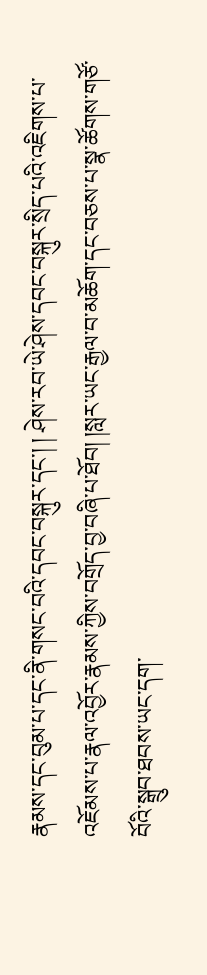རྣམས་དང་བུམ་པ་དང་ནི་གསང་བའི་དབང་བསྐུར་དང་། ། ཤེས་རབ་ཡེ་ཤེས་དབང་བསྐུར་སྲིད་པའི་འཇིགས་པ་འཇོམས་པ་རྣལ་འབྱོར་རྣམས་ཀྱིས་བགྲོད་བྱ་བཞི་པ་ཐོབ། །སླར་ཡང་རྒྱལ་བ་མཆོག་དང་བཅས་པ་སྣ་ཚོགས་གཙོ་བོའི་སྒྲུབ་ཐབས་ཡང་དག་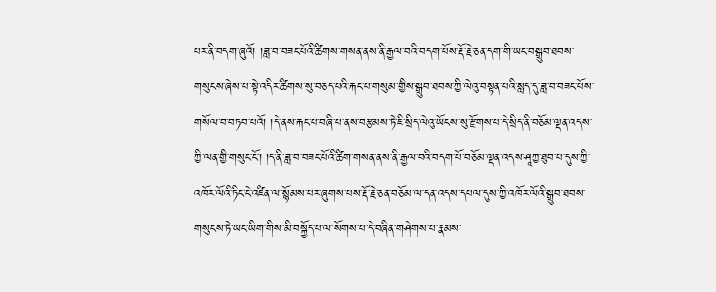པར་ནི་བདག་ཞུའོ། །ཟླ་བ་བཟང་པོའི་ཚིགས་གསན་ནས་ནི་རྒྱལ་བའི་བདག་པོས་རྡོ་རྗེ་ཅན་དག་གི་ཡང་བསྒྲུབ་ཐབས་གསུངས་ཞེས་པ་སྟེ་འདིར་ཚིགས་སུ་བཅད་པའི་རྐང་པ་གསུམ་གྱིས་སྒྲུབ་ཐབས་ཀྱི་ལེའུ་བསྟན་པའི་སླད་དུ་ཟླ་བ་བཟང་པོས་གསོལ་བ་བཏབ་པའོ། །དེ་ནས་རྐང་པ་བཞི་པ་ནས་བརྩམས་ཏེ་ཇི་སྲིད་ལེའུ་ཡོངས་སུ་རྫོགས་པ་དེ་སྲིད་ནི་བཅོམ་ལྡན་འདས་ཀྱི་ལན་གྱི་གསུང་ངོ་། །ད་ནི་ཟླ་བ་བཟང་པོའི་ཚིག་གསན་ནས་ནི་རྒྱལ་བའི་བདག་པོ་བཅོམ་ལྡན་འདས་ཤཱཀྱ་ཐུབ་པ་དུས་ཀྱི་འཁོར་ལོའི་ཏིང་ངེ་འཛིན་ལ་སྙོམས་པར་ཞུགས་པས་རྡོ་རྗེ་ཅན་བཅོམ་ལ་དན་འདས་དཔལ་དུས་ཀྱི་འཁོར་ལོའི་སྒྲུབ་ཐབས་གསུངས་ཏེ་ཡང་ཡིག་གིས་མི་བསྐྱོད་པ་ལ་སོགས་པ་དེ་བཞིན་གཤེགས་པ་རྣམས་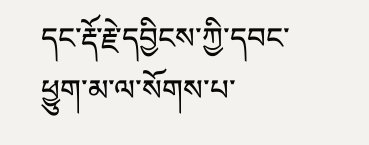དང་རྡོ་རྗེ་དབྱིངས་ཀྱི་དབང་ཕྱུག་མ་ལ་སོགས་པ་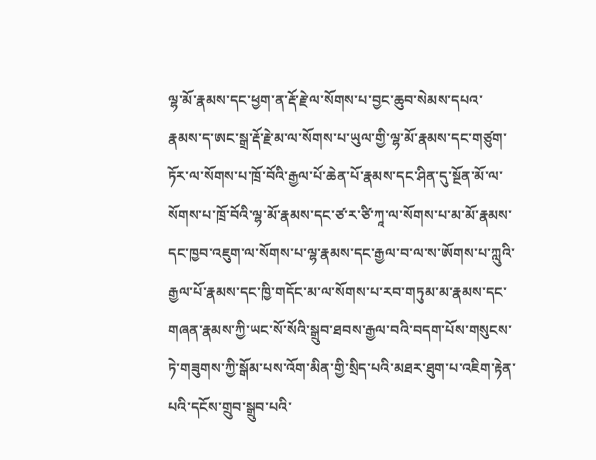ལྷ་མོ་རྣམས་དང་ཕྱག་ན་རྡོ་རྗེ་ལ་སོགས་པ་བྱང་ཆུབ་སེམས་དཔའ་རྣམས་ད་ཨང་སྒྲ་རྡོ་རྗེ་མ་ལ་སོགས་པ་ཡུལ་གྱི་ལྷ་མོ་རྣམས་དང་གཙུག་ཏོར་ལ་སོགས་པ་ཁྲོ་བོའི་རྒྱལ་པོ་ཆེན་པོ་རྣམས་དང་ཤིན་དུ་སྔོན་མོ་ལ་སོགས་པ་ཁྲོ་བོའི་ལྷ་མོ་རྣམས་དང་ཙ་ར་ཙི་ཀཱ་ལ་སོགས་པ་མ་མོ་རྣམས་དང་ཁྱབ་འཇུག་ལ་སོགས་པ་ལྷ་རྣམས་དང་རྒྱལ་བ་ལ་ས་ཨོགས་པ་ཀླུའི་རྒྱལ་པོ་རྣམས་དང་ཁྱི་གདོང་མ་ལ་སོགས་པ་རབ་གཏུམ་མ་རྣམས་དང་གཞན་རྣམས་ཀྱི་ཡང་སོ་སོའི་སྒྲུབ་ཐབས་རྒྱལ་བའི་བདག་པོས་གསུངས་ཏེ་གཟུགས་ཀྱི་སྒོམ་པས་འོག་མིན་གྱི་སྲིད་པའི་མཐར་ཐུག་པ་འཇིག་རྟེན་པའི་དངོས་གྲུབ་སྒྲུབ་པའི་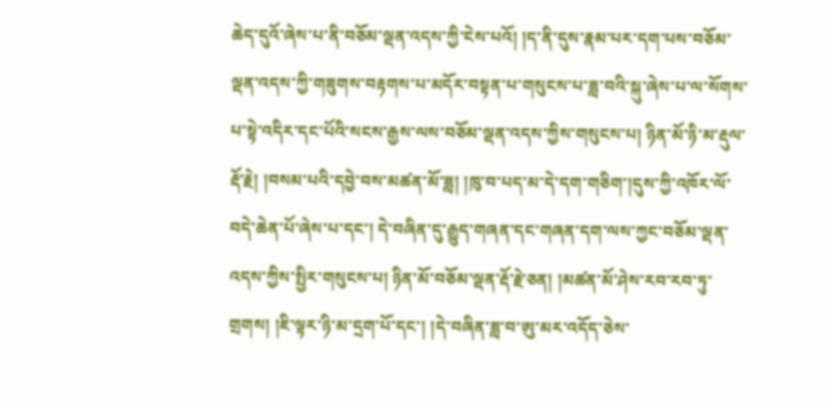ཆེད་དུའོ་ཞེས་པ་ནི་བཅོམ་ལྡན་འདས་ཀྱི་ངེས་པའོ། །ད་ནི་དུས་རྣམ་པར་དག་པས་བཅོམ་ལྡན་འདས་ཀྱི་གཟུགས་བརྟགས་པ་མདོར་བསྟན་པ་གསུངས་པ་ཟླ་བའི་སྐུ་ཞེས་པ་ལ་སོགས་པ་སྟེ་འདིར་དང་པོའི་སངས་རྒྱས་ལས་བཅོམ་ལྡན་འདས་ཀྱིས་གསུངས་པ། ཉིན་མོ་ཉི་མ་རྡུལ་རྡོ་རྗེ། །བསམ་པའི་དབྱེ་བས་མཚན་མོ་ཟླ། །ཁུ་བ་པད་མ་དེ་དག་གཅིག་།དུས་ཀྱི་འཁོར་ལོ་བདེ་ཆེན་པོ་ཞེས་པ་དང་། དེ་བཞིན་དུ་རྒྱུད་གཞན་དང་གཞན་དག་ལས་ཀྱང་བཅོམ་ལྡན་འདས་ཀྱིས་སྤྱིར་གསུངས་པ། ཉིན་མོ་བཅོམ་ལྡན་རྡོ་རྗེ་ཅན། །མཚན་མོ་ཤེས་རབ་རབ་ཏུ་གྲགས། །ཇི་ལྟར་ཉི་མ་དྲག་པོ་དང་། །དེ་བཞིན་ཟླ་བ་ཨུ་མར་འདོད་ཅེས་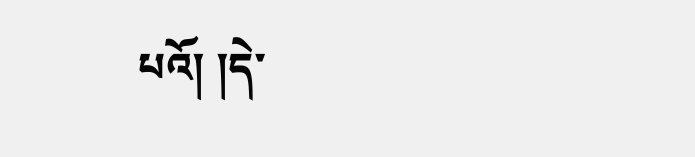པའོ། །དེ་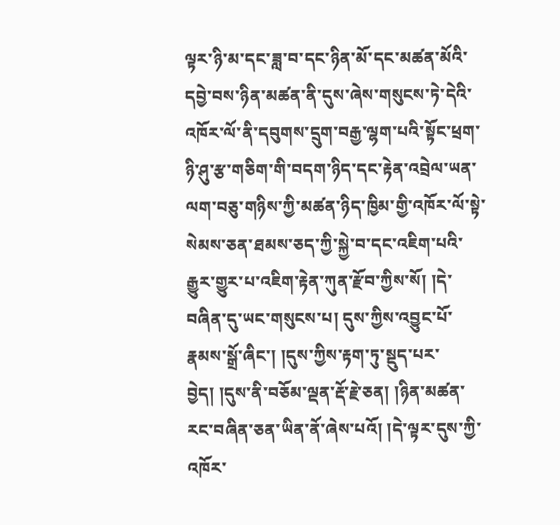ལྟར་ཉི་མ་དང་ཟླ་བ་དང་ཉིན་མོ་དང་མཚན་མོའི་དབྱེ་བས་ཉིན་མཚན་ནི་དུས་ཞེས་གསུངས་ཏེ་དེའི་འཁོར་ལོ་ནི་དབུགས་དྲུག་བརྒྱ་ལྷག་པའི་སྟོང་ཕྲག་ཉི་ཤུ་རྩ་གཅིག་གི་བདག་ཉིད་དང་རྟེན་འབྲེལ་ཡན་ལག་བཅུ་གཉིས་ཀྱི་མཚན་ཉིད་ཁྱིམ་གྱི་འཁོར་ལོ་སྟེ་སེམས་ཅན་ཐམས་ཅད་ཀྱི་སྐྱེ་བ་དང་འཇིག་པའི་རྒྱུར་གྱུར་པ་འཇིག་རྟེན་ཀུན་རྫོབ་ཀྱིས་སོ། །དེ་བཞིན་དུ་ཡང་གསུངས་པ། དུས་ཀྱིས་འབྱུང་པོ་རྣམས་སྒྲོ་ཞིང་། །དུས་ཀྱིས་རྟག་ཏུ་སྡུད་པར་བྱེད། །དུས་ནི་བཅོམ་ལྡན་རྡོ་རྗེ་ཅན། །ཉིན་མཚན་རང་བཞིན་ཅན་ཡིན་ནོ་ཞེས་པའོ། །དེ་ལྟར་དུས་ཀྱི་འཁོར་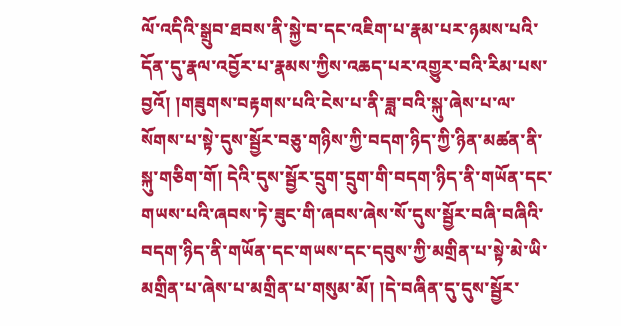ལོ་འདིའི་སྒྲུབ་ཐབས་ནི་སྐྱེ་བ་དང་འཇིག་པ་རྣམ་པར་ཉམས་པའི་དོན་དུ་རྣལ་འབྱོར་པ་རྣམས་ཀྱིས་འཆད་པར་འགྱུར་བའི་རིམ་པས་བྱའོ། །གཟུགས་བརྟགས་པའི་ངེས་པ་ནི་ཟླ་བའི་སྐུ་ཞེས་པ་ལ་སོགས་པ་སྟེ་དུས་སྦྱོར་བཅུ་གཉིས་ཀྱི་བདག་ཉིད་ཀྱི་ཉིན་མཚན་ནི་སྐུ་གཅིག་གོ། དེའི་དུས་སྦྱོར་དྲུག་དྲུག་གི་བདག་ཉིད་ནི་གཡོན་དང་གཡས་པའི་ཞབས་ཏེ་ཟུང་གི་ཞབས་ཞེས་སོ་དུས་སྦྱོར་བཞི་བཞིའི་བདག་ཉིད་ནི་གཡོན་དང་གཡས་དང་དབུས་ཀྱི་མགྲིན་པ་སྟེ་མེ་ཡི་མགྲིན་པ་ཞེས་པ་མགྲིན་པ་གསུམ་མོ། །དེ་བཞིན་དུ་དུས་སྦྱོར་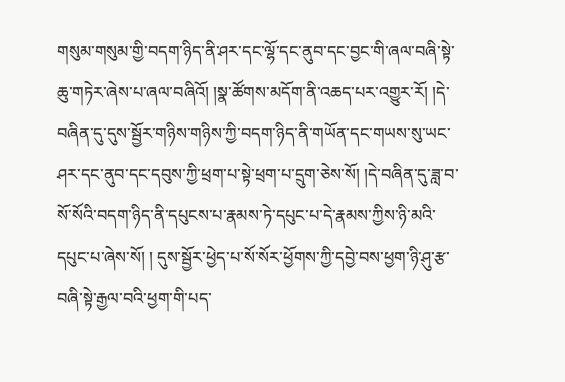གསུམ་གསུམ་གྱི་བདག་ཉིད་ནི་ཤར་དང་ལྷོ་དང་ནུབ་དང་བྱང་གི་ཞལ་བཞི་སྟེ་ཆུ་གཏེར་ཞེས་པ་ཞལ་བཞིའོ། །སྣ་ཚོགས་མདོག་ནི་འཆད་པར་འགྱུར་རོ། །དེ་བཞིན་དུ་དུས་སྦྱོར་གཉིས་གཉིས་ཀྱི་བདག་ཉིད་ནི་གཡོན་དང་གཡས་སུ་ཡང་ཤར་དང་ནུབ་དང་དབུས་ཀྱི་ཕྲག་པ་སྟེ་ཕྲག་པ་དྲུག་ཅེས་སོ། །དེ་བཞིན་དུ་ཟླ་བ་སོ་སོའི་བདག་ཉིད་ནི་དཔུངས་པ་རྣམས་ཏེ་དཔུང་པ་དེ་རྣམས་ཀྱིས་ཉི་མའི་དཔུང་པ་ཞེས་སོ། ། དུས་སྦྱོར་ཕྱེད་པ་སོ་སོར་ཕྱོགས་ཀྱི་དབྱེ་བས་ཕྱག་ཉི་ཤུ་རྩ་བཞི་སྟེ་རྒྱལ་བའི་ཕྱག་གི་པད་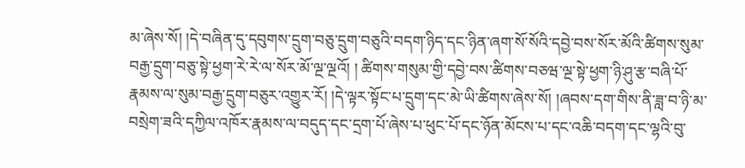མ་ཞེས་སོ། །དེ་བཞིན་དུ་དབུགས་དྲུག་བཅུ་དྲུག་བཅུའི་བདག་ཉིད་དང་ཉིན་ཞག་སོ་སོའི་དབྱེ་བས་སོར་མོའི་ཚིགས་སུམ་བརྒྱ་དྲུག་བཅུ་སྟེ་ཕྱག་རེ་རེ་ལ་སོར་མོ་ལྔ་ལྔའོ། ། ཚིགས་གསུམ་གྱི་དབྱེ་བས་ཚིགས་བཅཝ་ལྔ་སྟེ་ཕྱག་ཉི་ཤུ་རྩ་བཞི་པོ་རྣམས་ལ་སུམ་བརྒྱ་དྲུག་བཅུར་འགྱུར་རོ། །དེ་ལྟར་སྟོང་པ་དྲུག་དང་མེ་ཡི་ཚིགས་ཞེས་སོ། །ཞབས་དག་གིས་ནི་ཟླ་བ་ཉི་མ་བསྲེག་ཟའི་དཀྱིལ་འཁོར་རྣམས་ལ་བདུད་དང་དྲག་པོ་ཞེས་པ་ཕུང་པོ་དང་ཉོན་མོངས་པ་དང་འཆི་བདག་དང་ལྷའི་བུ་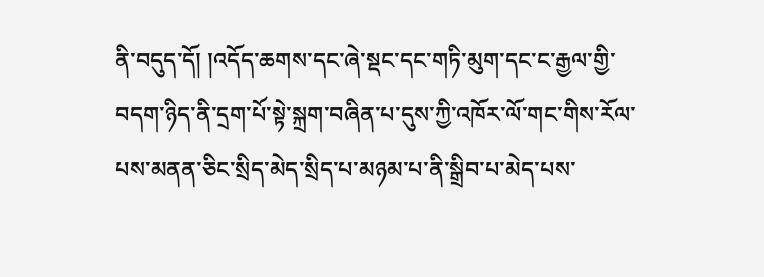ནི་བདུད་དོ། །འདོད་ཆགས་དང་ཞེ་སྡང་དང་གཏི་མུག་དང་ང་རྒྱལ་གྱི་བདག་ཉིད་ནི་དྲག་པོ་སྟེ་སྐྲག་བཞིན་པ་དུས་ཀྱི་འཁོར་ལོ་གང་གིས་རོལ་པས་མནན་ཅིང་སྲིད་མེད་སྲིད་པ་མཉམ་པ་ནི་སྒྲིབ་པ་མེད་པས་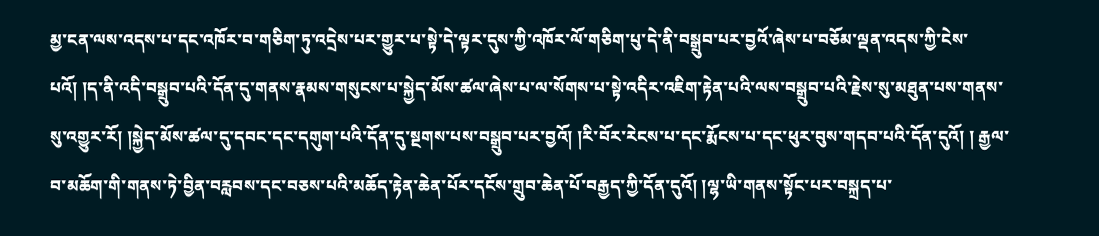མྱ་ངན་ལས་འདས་པ་དང་འཁོར་བ་གཅིག་ཏུ་འདྲེས་པར་གྱུར་པ་སྟེ་དེ་ལྟར་དུས་ཀྱི་འཁོར་ལོ་གཅིག་པུ་དེ་ནི་བསྒྲུབ་པར་བྱའོ་ཞེས་པ་བཅོམ་ལྡན་འདས་ཀྱི་ངེས་པའོ། །ད་ནི་འདི་བསྒྲུབ་པའི་དོན་དུ་གནས་རྣམས་གསུངས་པ་སྐྱེད་མོས་ཚལ་ཞེས་པ་ལ་སོགས་པ་སྟེ་འདིར་འཇིག་རྟེན་པའི་ལས་བསྒྲུབ་པའི་རྗེས་སུ་མཐུན་པས་གནས་སུ་འགྱུར་རོ། །སྐྱེད་མོས་ཚལ་དུ་དབང་དང་དགུག་པའི་དོན་དུ་སྔགས་པས་བསྒྲུབ་པར་བྱའོ། །རི་བོར་རེངས་པ་དང་རྨོངས་པ་དང་ཕུར་བུས་གདབ་པའི་དོན་དུའོ། ། རྒྱལ་བ་མཆོག་གི་གནས་ཏེ་བྱིན་བརླབས་དང་བཅས་པའི་མཆོད་རྟེན་ཆེན་པོར་དངོས་གྲུབ་ཆེན་པོ་བརྒྱད་ཀྱི་དོན་དུའོ། །ལྷ་ཡི་གནས་སྟོང་པར་བསྐྲད་པ་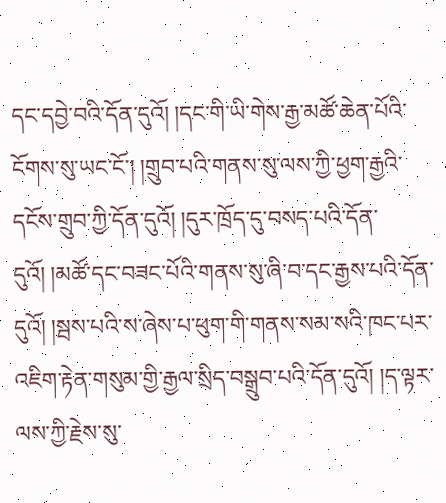དང་དབྱེ་བའི་དོན་དུའོ། །དང་གི་ཡི་གེས་རྒྱ་མཚོ་ཆེན་པོའི་ངོགས་སུ་ཡང་ངོ་། །གྲུབ་པའི་གནས་སུ་ལས་ཀྱི་ཕྱག་རྒྱའི་དངོས་གྲུབ་ཀྱི་དོན་དུའོ། །དུར་ཁྲོད་དུ་བསད་པའི་དོན་དུའོ། །མཚོ་དང་བཟང་པོའི་གནས་སུ་ཞི་བ་དང་རྒྱས་པའི་དོན་དུའོ། །སྦས་པའི་ས་ཞེས་པ་ཕུག་གི་གནས་སམ་སའི་ཁང་པར་འཇིག་རྟེན་གསུམ་གྱི་རྒྱལ་སྲིད་བསྒྲུབ་པའི་དོན་དུའོ། །ད་ལྟར་ལས་ཀྱི་རྗེས་སུ་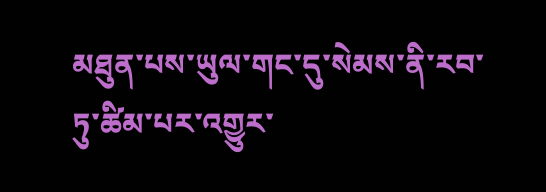མཐུན་པས་ཡུལ་གང་དུ་སེམས་ནི་རབ་ཏུ་ཚིམ་པར་འགྱུར་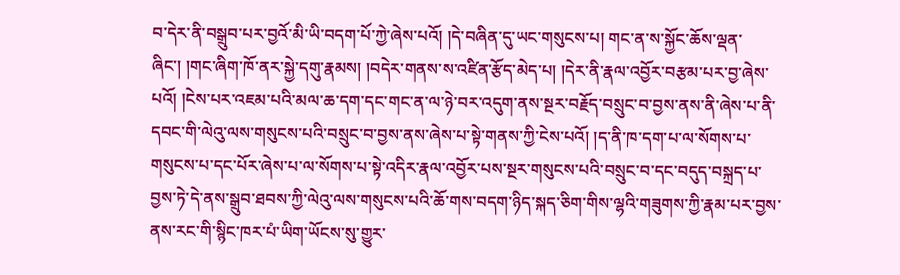བ་དེར་ནི་བསྒྲུབ་པར་བྱའོ་མི་ཡི་བདག་པོ་ཀྱེ་ཞེས་པའོ། །དེ་བཞིན་དུ་ཡང་གསུངས་པ། གང་ན་ས་སྐྱོང་ཆོས་ལྡན་ཞིང་། །གང་ཞིག་ཁོ་ནར་སྐྱེ་དགུ་རྣམས། །བདེར་གནས་ས་འཛིན་རྩོད་མེད་པ། །དེར་ནི་རྣལ་འབྱོར་བརྩམ་པར་བྱ་ཞེས་པའོ། །ངེས་པར་འཇམ་པའི་མལ་ཆ་དག་དང་གང་ན་ལ་ཉེ་བར་འདུག་ནས་སྔར་བརྗོད་བསྲུང་བ་བྱས་ནས་ནི་ཞེས་པ་ནི་དབང་གི་ལེའུ་ལས་གསུངས་པའི་བསྲུང་བ་བྱས་ནས་ཞེས་པ་སྟེ་གནས་ཀྱི་ངེས་པའོ། །ད་ནི་ཁ་དག་པ་ལ་སོགས་པ་གསུངས་པ་དང་པོར་ཞེས་པ་ལ་སོགས་པ་སྟེ་འདིར་རྣལ་འབྱོར་པས་སྔར་གསུངས་པའི་བསྲུང་བ་དང་བདུད་བསྐྲད་པ་བྱས་ཏེ་དེ་ནས་སྒྲུབ་ཐབས་ཀྱི་ལེའུ་ལས་གསུངས་པའི་ཆོ་གས་བདག་ཉིད་སྐད་ཅིག་གིས་ལྷའི་གཟུགས་ཀྱི་རྣམ་པར་བྱས་ནས་རང་གི་སྙིང་ཁར་པཾ་ཡིག་ཡོངས་སུ་གྱུར་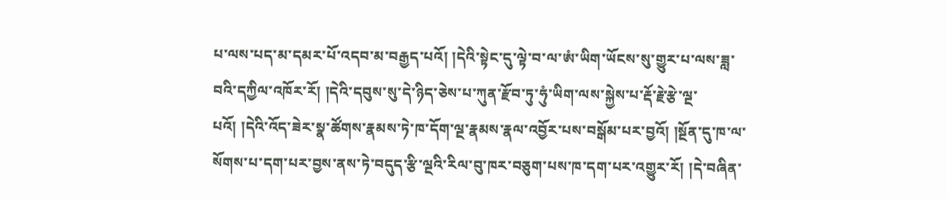པ་ལས་པད་མ་དམར་པོ་འདབ་མ་བརྒྱད་པའོ། །དེའི་སྟེང་དུ་ལྟེ་བ་ལ་ཨཾ་ཡིག་ཡོངས་སུ་གྱུར་པ་ལས་ཟླ་བའི་དཀྱིལ་འཁོར་རོ། །དེའི་དབུས་སུ་དེ་ཉིད་ཅེས་པ་ཀུན་རྫོབ་ཏུ་ཧུཾ་ཡིག་ལས་སྐྱེས་པ་རྡོ་རྗེ་རྩེ་ལྔ་པའོ། །དེའི་འོད་ཟེར་སྣ་ཚོགས་རྣམས་ཏེ་ཁ་དོག་ལྔ་རྣམས་རྣལ་འབྱོར་པས་བསྒོམ་པར་བྱའོ། །སྔོན་དུ་ཁ་ལ་སོགས་པ་དག་པར་བྱས་ནས་ཏེ་བདུད་རྩི་ལྔའི་རིལ་བུ་ཁར་བཅུག་པས་ཁ་དག་པར་འགྱུར་རོ། །དེ་བཞིན་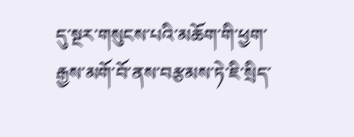དུ་སྔར་གསུངས་པའི་མཆོག་གི་ཕྱག་རྒྱས་མགོ་བོ་ནས་བརྩམས་ཏེ་ཇི་སྲིད་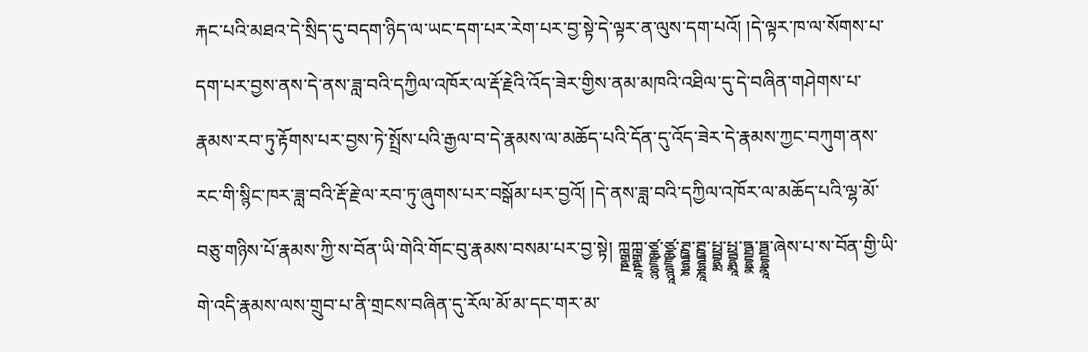རྐང་པའི་མཐའ་དེ་སྲིད་དུ་བདག་ཉིད་ལ་ཡང་དག་པར་རེག་པར་བྱ་སྟེ་དེ་ལྟར་ན་ལུས་དག་པའོ། །དེ་ལྟར་ཁ་ལ་སོགས་པ་དག་པར་བྱས་ནས་དེ་ནས་ཟླ་བའི་དཀྱིལ་འཁོར་ལ་རྡོ་རྗེའི་འོད་ཟེར་གྱིས་ནམ་མཁའི་འཐིལ་དུ་དེ་བཞིན་གཤེགས་པ་རྣམས་རབ་ཏུ་རྟོགས་པར་བྱས་ཏེ་སྤྲོས་པའི་རྒྱལ་བ་དེ་རྣམས་ལ་མཆོད་པའི་དོན་དུ་འོད་ཟེར་དེ་རྣམས་ཀྱང་བཀུག་ནས་རང་གི་སྙིང་ཁར་ཟླ་བའི་རྡོ་རྗེ་ལ་རབ་ཏུ་ཞུགས་པར་བསྒོམ་པར་བྱའོ། །དེ་ནས་ཟླ་བའི་དཀྱིལ་འཁོར་ལ་མཆོད་པའི་ལྷ་མོ་བཅུ་གཉིས་པོ་རྣམས་ཀྱི་ས་བོན་ཡི་གེའི་གོང་བུ་རྣམས་བསམ་པར་བྱ་སྟེ། ཀྑྒྷྔཀྑྒྷྔཱ་ཙྖྫྷྙ་ཙྪྫྷྙཱ་ཊྛྜྷྞ་ཊྛྜྷྞཱ་པྥྦྷྨ་པྥྦྷྨཱ་ཏྠྡྷྣ་ཏྠྡྷྣཱ་ཞེས་པ་ས་བོན་གྱི་ཡི་གེ་འདི་རྣམས་ལས་གྲུབ་པ་ནི་གྲངས་བཞིན་དུ་རོལ་མོ་མ་དང་གར་མ་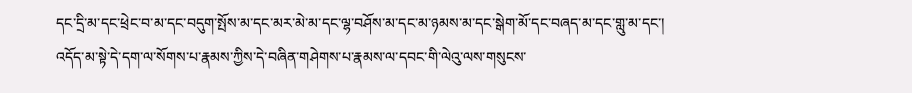དང་དྲི་མ་དང་ཕྲེང་བ་མ་དང་བདུག་སྤོས་མ་དང་མར་མེ་མ་དང་ལྷ་བཤོས་མ་དང་མ་ཉམས་མ་དང་སྒེག་མོ་དང་བཞད་མ་དང་གླུ་མ་དང་། འདོད་མ་སྟེ་དེ་དག་ལ་སོགས་པ་རྣམས་ཀྱིས་དེ་བཞིན་གཤེགས་པ་རྣམས་ལ་དབང་གི་ལེའུ་ལས་གསུངས་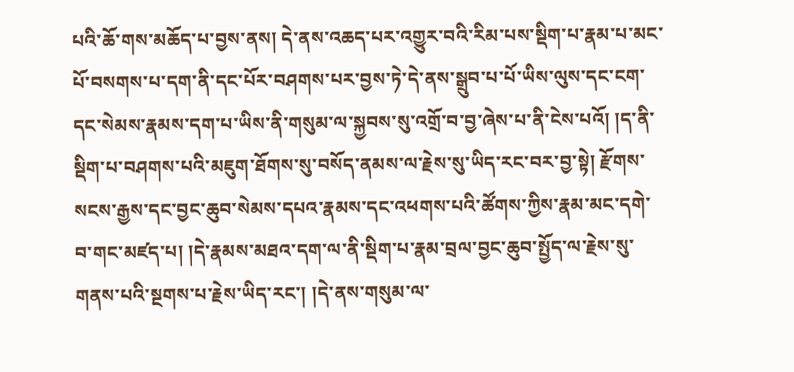པའི་ཆོ་གས་མཆོད་པ་བྱས་ནས། དེ་ནས་འཆད་པར་འགྱུར་བའི་རིམ་པས་སྡིག་པ་རྣམ་པ་མང་པོ་བསགས་པ་དག་ནི་དང་པོར་བཤགས་པར་བྱས་ཏེ་དེ་ནས་སྒྲུབ་པ་པོ་ཡིས་ལུས་དང་ངག་དང་སེམས་རྣམས་དག་པ་ཡིས་ནི་གསུམ་ལ་སྐྱབས་སུ་འགྲོ་བ་བྱ་ཞེས་པ་ནི་ངེས་པའོ། །ད་ནི་སྡིག་པ་བཤགས་པའི་མཇུག་ཐོགས་སུ་བསོད་ནམས་ལ་རྗེས་སུ་ཡིད་རང་བར་བྱ་སྟེ། རྫོགས་སངས་རྒྱས་དང་བྱང་ཆུབ་སེམས་དཔའ་རྣམས་དང་འཕགས་པའི་ཚོགས་ཀྱིས་རྣམ་མང་དགེ་བ་གང་མཛད་པ། །དེ་རྣམས་མཐའ་དག་ལ་ནི་སྡིག་པ་རྣམ་བྲལ་བྱང་ཆུབ་སྤྱོད་ལ་རྗེས་སུ་གནས་པའི་སྔགས་པ་རྗེས་ཡིད་རང་། །དེ་ནས་གསུམ་ལ་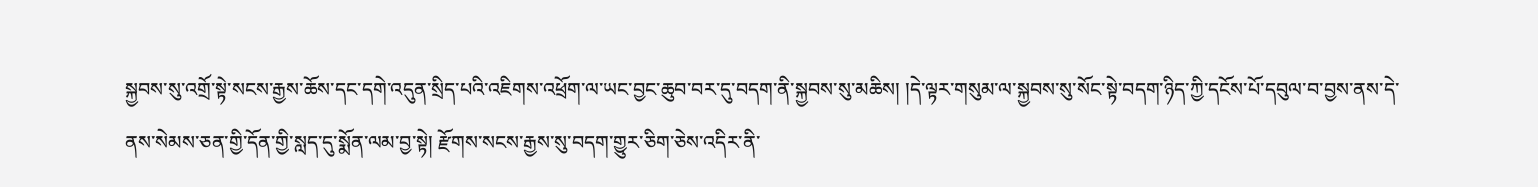སྐྱབས་སུ་འགྲོ་སྟེ་སངས་རྒྱས་ཆོས་དང་དགེ་འདུན་སྲིད་པའི་འཇིགས་འཕྲོག་ལ་ཡང་བྱང་ཆུབ་བར་དུ་བདག་ནི་སྐྱབས་སུ་མཆིས། །དེ་ལྟར་གསུམ་ལ་སྐྱབས་སུ་སོང་སྟེ་བདག་ཉིད་ཀྱི་དངོས་པོ་དབུལ་བ་བྱས་ནས་དེ་ནས་སེམས་ཅན་གྱི་དོན་གྱི་སླད་དུ་སྨོན་ལམ་བྱ་སྟེ། རྫོགས་སངས་རྒྱས་སུ་བདག་གྱུར་ཅིག་ཅེས་འདིར་ནི་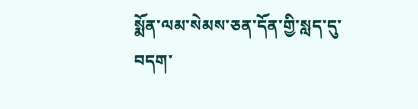སྨོན་ལམ་སེམས་ཅན་དོན་གྱི་སླད་དུ་བདག་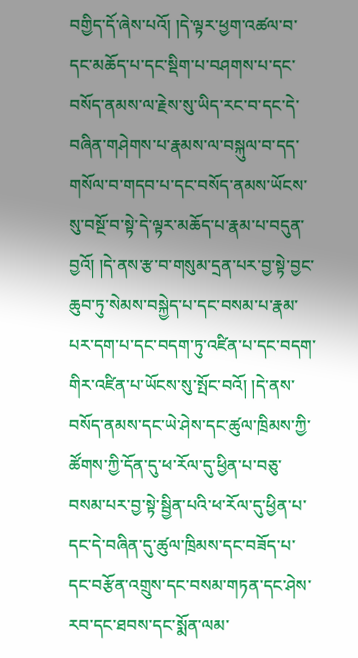བགྱིད་དོ་ཞེས་པའོ། །དེ་ལྟར་ཕྱག་འཚལ་བ་དང་མཆོད་པ་དང་སྡིག་པ་བཤགས་པ་དང་བསོད་ནམས་ལ་རྗེས་སུ་ཡིད་རང་བ་དང་དེ་བཞིན་གཤེགས་པ་རྣམས་ལ་བསྐུལ་བ་དད་གསོལ་བ་གདབ་པ་དང་བསོད་ནམས་ཡོངས་སུ་བསྔོ་བ་སྟེ་དེ་ལྟར་མཆོད་པ་རྣམ་པ་བདུན་བྱའོ། །དེ་ནས་རྩ་བ་གསུམ་དྲན་པར་བྱ་སྟེ་བྱང་ཆུབ་ཏུ་སེམས་བསྐྱེད་པ་དང་བསམ་པ་རྣམ་པར་དག་པ་དང་བདག་ཏུ་འཛིན་པ་དང་བདག་གིར་འཛིན་པ་ཡོངས་སུ་སྤོང་བའོ། །དེ་ནས་བསོད་ནམས་དང་ཡེ་ཤེས་དང་ཚུལ་ཁྲིམས་ཀྱི་ཚོགས་ཀྱི་དོན་དུ་ཕ་རོལ་དུ་ཕྱིན་པ་བཅུ་བསམ་པར་བྱ་སྟེ་སྦྱིན་པའི་ཕ་རོལ་དུ་ཕྱིན་པ་དང་དེ་བཞིན་དུ་ཚུལ་ཁྲིམས་དང་བཟོད་པ་དང་བརྩོན་འགྲུས་དང་བསམ་གཏན་དང་ཤེས་རབ་དང་ཐབས་དང་སྨོན་ལམ་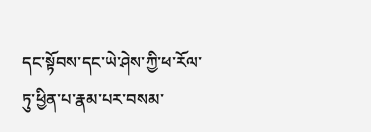དང་སྟོབས་དང་ཡེ་ཤེས་ཀྱི་ཕ་རོལ་ཏུ་ཕྱིན་པ་རྣམ་པར་བསམ་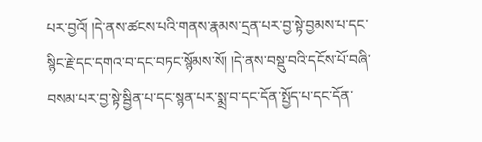པར་བྱའོ། །དེ་ནས་ཚངས་པའི་གནས་རྣམས་དྲན་པར་བྱ་སྟེ་བྱམས་པ་དང་སྙིང་རྗེ་དང་དགའ་བ་དང་བཏང་སྙོམས་སོ། །དེ་ནས་བསྡུ་བའི་དངོས་པོ་བཞི་བསམ་པར་བྱ་སྟེ་སྦྱིན་པ་དང་སྙན་པར་སྨྲ་བ་དང་དོན་སྤྱོད་པ་དང་དོན་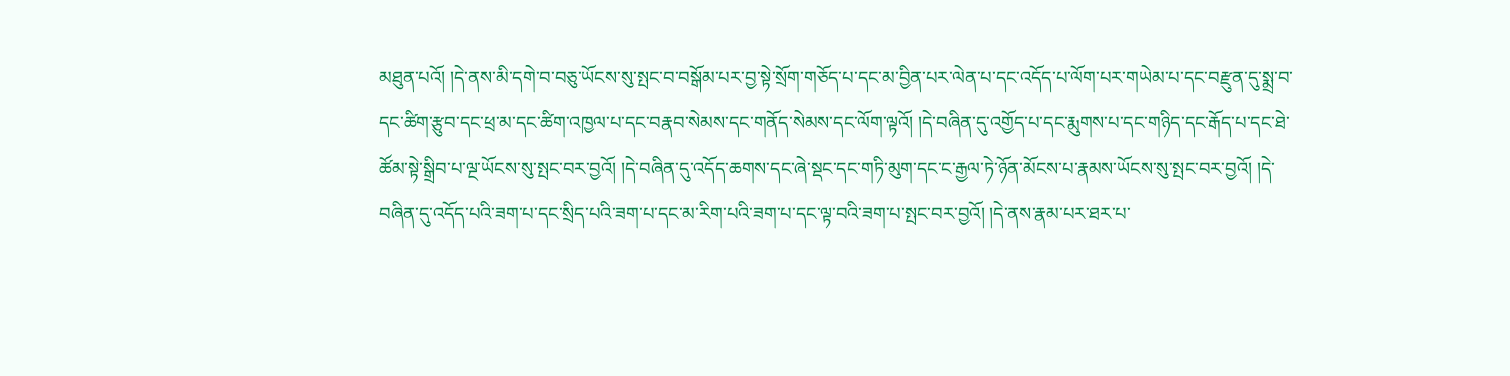མཐུན་པའོ། །དེ་ནས་མི་དགེ་བ་བཅུ་ཡོངས་སུ་སྤང་བ་བསྒོམ་པར་བྱ་སྟེ་སྲོག་གཅོད་པ་དང་མ་བྱིན་པར་ལེན་པ་དང་འདོད་པ་ལོག་པར་གཡེམ་པ་དང་བརྫུན་དུ་སྨྲ་བ་དང་ཚིག་རྩུབ་དང་ཕྲ་མ་དང་ཚིག་འཁྱལ་པ་དང་བརྣབ་སེམས་དང་གནོད་སེམས་དང་ལོག་ལྟའོ། །དེ་བཞིན་དུ་འགྱོད་པ་དང་རྨུགས་པ་དང་གཉིད་དང་རྒོད་པ་དང་ཐེ་ཚོམ་སྟེ་སྒྲིབ་པ་ལྔ་ཡོངས་སུ་སྤང་བར་བྱའོ། །དེ་བཞིན་དུ་འདོད་ཆགས་དང་ཞེ་སྡང་དང་གཏི་མུག་དང་ང་རྒྱལ་ཏེ་ཉོན་མོངས་པ་རྣམས་ཡོངས་སུ་སྤང་བར་བྱའོ། །དེ་བཞིན་དུ་འདོད་པའི་ཟག་པ་དང་སྲིད་པའི་ཟག་པ་དང་མ་རིག་པའི་ཟག་པ་དང་ལྟ་བའི་ཟག་པ་སྤང་བར་བྱའོ། །དེ་ནས་རྣམ་པར་ཐར་པ་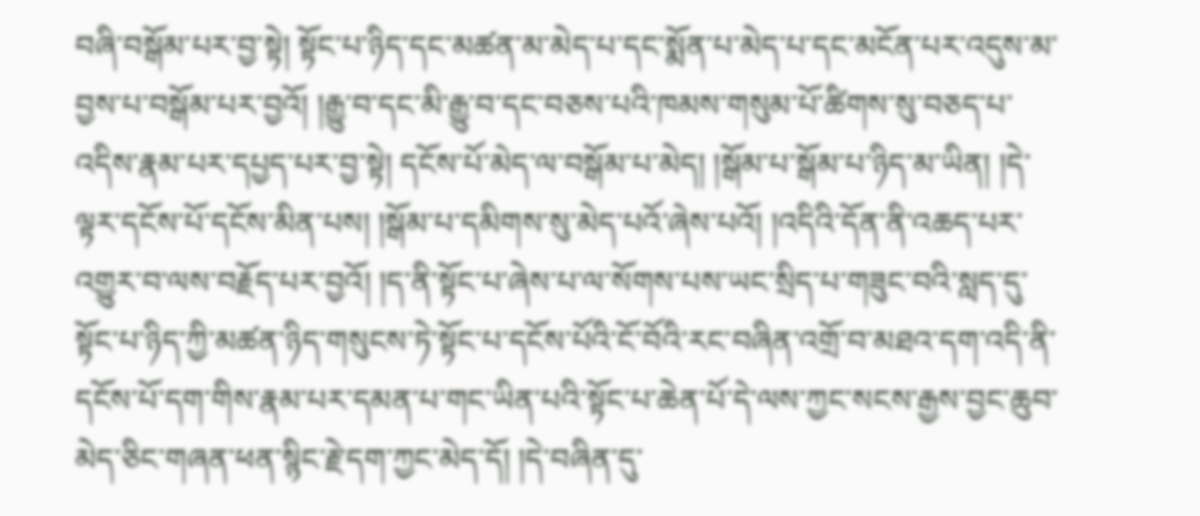བཞི་བསྒོམ་པར་བྱ་སྟེ། སྟོང་པ་ཉིད་དང་མཚན་མ་མེད་པ་དང་སྨོན་པ་མེད་པ་དང་མངོན་པར་འདུས་མ་བྱས་པ་བསྒོམ་པར་བྱའོ། །རྒྱུ་བ་དང་མི་རྒྱུ་བ་དང་བཅས་པའི་ཁམས་གསུམ་པོ་ཚིགས་སུ་བཅད་པ་འདིས་རྣམ་པར་དཔྱད་པར་བྱ་སྟེ། དངོས་པོ་མེད་ལ་བསྒོམ་པ་མེད། །སྒོམ་པ་སྒོམ་པ་ཉིད་མ་ཡིན། །དེ་ལྟར་དངོས་པོ་དངོས་མིན་པས། །སྒོམ་པ་དམིགས་སུ་མེད་པའོ་ཞེས་པའོ། །འདིའི་དོན་ནི་འཆད་པར་འགྱུར་བ་ལས་བརྗོད་པར་བྱའོ། །ད་ནི་སྟོང་པ་ཞེས་པ་ལ་སོགས་པས་ཡང་སྲིད་པ་གཟུང་བའི་སླད་དུ་སྟོང་པ་ཉིད་ཀྱི་མཚན་ཉིད་གསུངས་ཏེ་སྟོང་པ་དངོས་པོའི་ངོ་བོའི་རང་བཞིན་འགྲོ་བ་མཐའ་དག་འདི་ནི་དངོས་པོ་དག་གིས་རྣམ་པར་དམན་པ་གང་ཡིན་པའི་སྟོང་པ་ཆེན་པོ་དེ་ལས་ཀྱང་སངས་རྒྱས་བྱང་ཆུབ་མེད་ཅིང་གཞན་ཕན་སྙིང་རྗེ་དག་ཀྱང་མེད་དོ། །དེ་བཞིན་དུ་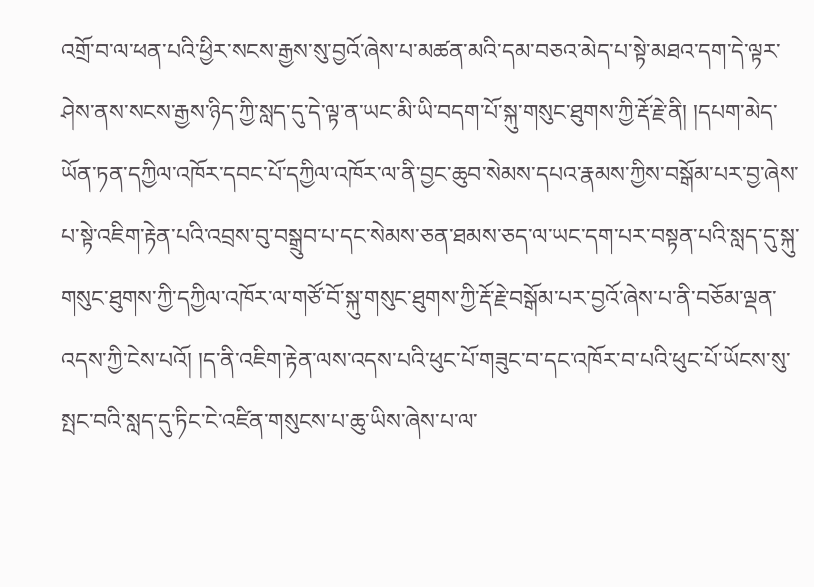འགྲོ་བ་ལ་ཕན་པའི་ཕྱིར་སངས་རྒྱས་སུ་བྱའོ་ཞེས་པ་མཚན་མའི་དམ་བཅའ་མེད་པ་སྟེ་མཐའ་དག་དེ་ལྟར་ཤེས་ནས་སངས་རྒྱས་ཉིད་ཀྱི་སླད་དུ་དེ་ལྟ་ན་ཡང་མི་ཡི་བདག་པོ་སྐུ་གསུང་ཐུགས་ཀྱི་རྡོ་རྗེ་ནི། །དཔག་མེད་ཡོན་ཏན་དཀྱིལ་འཁོར་དབང་པོ་དཀྱིལ་འཁོར་ལ་ནི་བྱང་ཆུབ་སེམས་དཔའ་རྣམས་ཀྱིས་བསྒོམ་པར་བྱ་ཞེས་པ་སྟེ་འཇིག་རྟེན་པའི་འབྲས་བུ་བསྒྲུབ་པ་དང་སེམས་ཅན་ཐམས་ཅད་ལ་ཡང་དག་པར་བསྟན་པའི་སླད་དུ་སྐུ་གསུང་ཐུགས་ཀྱི་དཀྱིལ་འཁོར་ལ་གཙོ་བོ་སྐུ་གསུང་ཐུགས་ཀྱི་རྡོ་རྗེ་བསྒོམ་པར་བྱའོ་ཞེས་པ་ནི་བཅོམ་ལྡན་འདས་ཀྱི་ངེས་པའོ། །ད་ནི་འཇིག་རྟེན་ལས་འདས་པའི་ཕུང་པོ་གཟུང་བ་དང་འཁོར་བ་པའི་ཕུང་པོ་ཡོངས་སུ་སྤང་བའི་སླད་དུ་ཏིང་ངེ་འཛིན་གསུངས་པ་ཆུ་ཡིས་ཞེས་པ་ལ་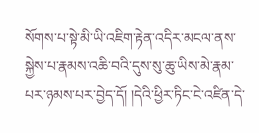སོགས་པ་སྟེ་མི་ཡི་འཇིག་རྟེན་འདིར་མངལ་ནས་སྐྱེས་པ་རྣམས་འཆི་བའི་དུས་སུ་ཆུ་ཡིས་མེ་རྣམ་པར་ཉམས་པར་བྱེད་དོ། །དེའི་ཕྱིར་ཏིང་ངེ་འཛིན་དེ་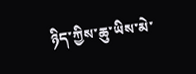ཉིད་ཀྱིས་ཆུ་ཡིས་མེ་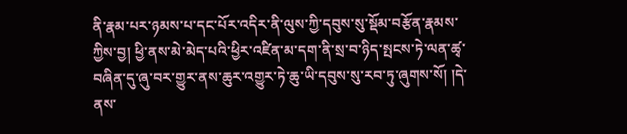ནི་རྣམ་པར་ཉམས་པ་དང་པོར་འདིར་ནི་ལུས་ཀྱི་དབུས་སུ་སྡོམ་བརྩོན་རྣམས་ཀྱིས་བྱ། ཕྱི་ནས་མེ་མེད་པའི་ཕྱིར་འཛིན་མ་དག་ནི་སྲ་བ་ཉིད་སྤངས་ཏེ་ལན་ཚྭ་བཞིན་དུ་ཞུ་བར་གྱུར་ནས་ཆུར་འགྱུར་ཏེ་ཆུ་ཡི་དབུས་སུ་རབ་ཏུ་ཞུགས་སོ། །དེ་ནས་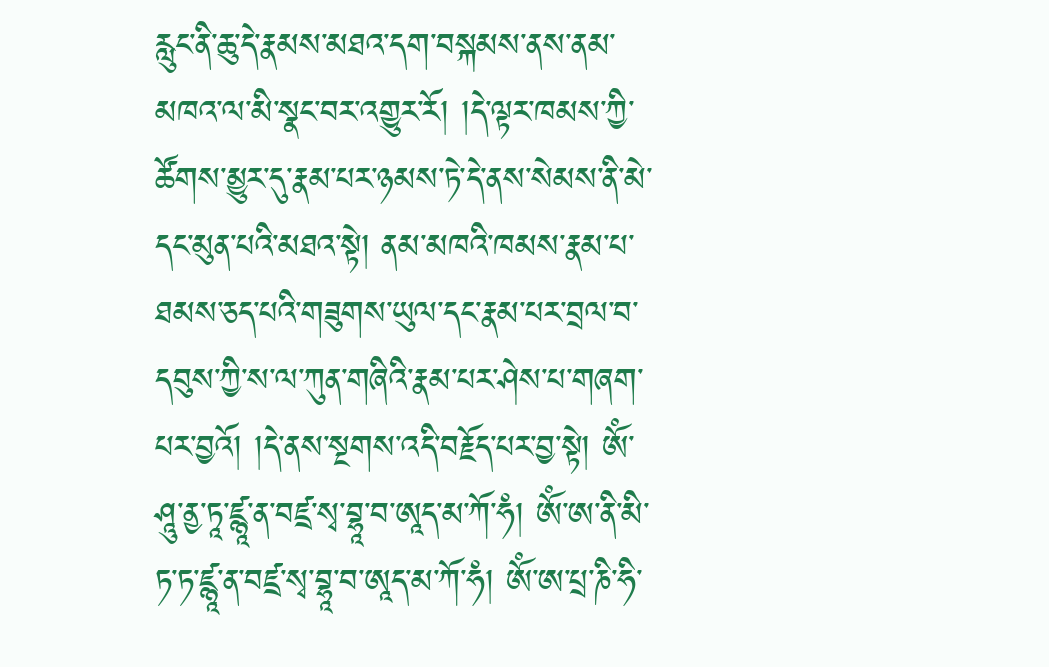རླུང་ནི་ཆུ་དེ་རྣམས་མཐའ་དག་བསྐམས་ནས་ནམ་མཁའ་ལ་མི་སྣང་བར་འགྱུར་རོ། །དེ་ལྟར་ཁམས་ཀྱི་ཚོགས་མྱུར་དུ་རྣམ་པར་ཉམས་ཏེ་དེ་ནས་སེམས་ནི་མེ་དང་མུན་པའི་མཐའ་སྟེ། ནམ་མཁའི་ཁམས་རྣམ་པ་ཐམས་ཅད་པའི་གཟུགས་ཡུལ་དང་རྣམ་པར་བྲལ་བ་དབུས་ཀྱི་ས་ལ་ཀུན་གཞིའི་རྣམ་པར་ཤེས་པ་གཞག་པར་བྱའོ། །དེ་ནས་སྔགས་འདི་བརྗོད་པར་བྱ་སྟེ། ཨོཾ་ཤཱུ་ནྱ་ཏཱ་ཛྙཱ་ན་བཛྲ་སྭ་བྷཱ་བ་ཨཱད་མ་ཀོ་ཧཾ། ཨོཾ་ཨ་ནི་མི་ཏ་ཏ་ཛྙཱ་ན་བཛྲ་སྭ་བྷཱ་བ་ཨཱད་མ་ཀོ་ཧཾ། ཨོཾ་ཨ་པྲ་ཎི་ཧི་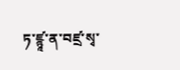ཏ་ཛྙཱ་ན་བཛྲ་སྭ་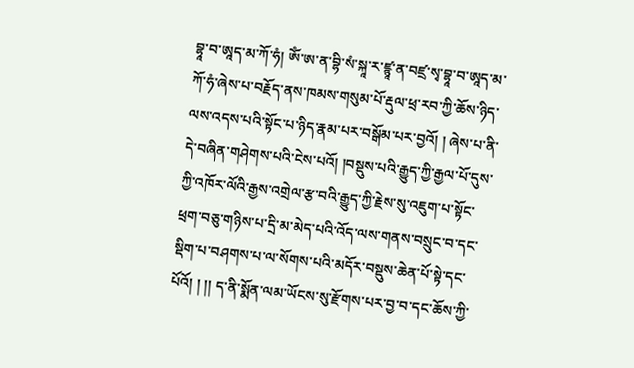བྷཱ་བ་ཨཱད་མ་ཀོ་ཧཾ། ཨོཾ་ཨ་ན་བྷི་སཾ་སྐཱ་ར་ཛྙཱ་ན་བཛྲ་སྭ་བྷཱ་བ་ཨཱད་མ་ཀོ་ཧཾ་ཞེས་པ་བརྗོད་ནས་ཁམས་གསུམ་པོ་རྡུལ་ཕྲ་རབ་ཀྱི་ཆོས་ཉིད་ལས་འདས་པའི་སྟོང་པ་ཉིད་རྣམ་པར་བསྒོམ་པར་བྱའོ། ། ཞེས་པ་ནི་དེ་བཞིན་གཤེགས་པའི་ངེས་པའོ། །བསྡུས་པའི་རྒྱུད་ཀྱི་རྒྱལ་པོ་དུས་ཀྱི་འཁོར་ལོའི་རྒྱས་འགྲེལ་རྩ་བའི་རྒྱུད་ཀྱི་རྗེས་སུ་འཇུག་པ་སྟོང་ཕྲག་བཅུ་གཉིས་པ་དྲི་མ་མེད་པའི་འོད་ལས་གནས་བསྲུང་བ་དང་སྡིག་པ་བཤགས་པ་ལ་སོགས་པའི་མདོར་བསྡུས་ཆེན་པོ་སྟེ་དང་པོའོ། ། །། ད་ནི་སྨོན་ལམ་ཡོངས་སུ་རྫོགས་པར་བྱ་བ་དང་ཆོས་ཀྱི་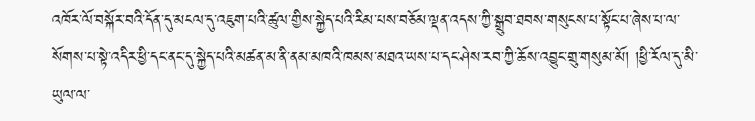འཁོར་ལོ་བསྐོར་བའི་དོན་དུ་མངལ་དུ་འཇུག་པའི་ཚུལ་གྱིས་སྐྱེད་པའི་རིམ་པས་བཅོམ་ལྡན་འདས་ཀྱི་སྒྲུབ་ཐབས་གསུངས་པ་སྟོང་པ་ཞེས་པ་ལ་སོགས་པ་སྟེ་འདིར་ཕྱི་དང་ནང་དུ་སྐྱེད་པའི་མཚན་མ་ནི་ནམ་མཁའི་ཁམས་མཐའ་ཡས་པ་དང་ཤེས་རབ་ཀྱི་ཆོས་འབྱུང་གྲུ་གསུམ་མོ། །ཕྱི་རོལ་དུ་མི་ཡུལ་ལ་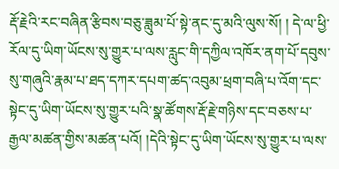རྡོ་རྗེའི་རང་བཞིན་རྩིབས་བཅུ་ཟླུམ་པོ་སྟེ་ནང་དུ་མའི་ལུས་སོ། ། དེ་ལ་ཕྱི་རོལ་དུ་ཡིག་ཡོངས་སུ་གྱུར་པ་ལས་རླུང་གི་དཀྱིལ་འཁོར་ནག་པོ་དབུས་སུ་གཞུའི་རྣམ་པ་ཐད་དཀར་དཔག་ཚད་འབུམ་ཕྲག་བཞི་པ་འོག་དང་སྟེང་དུ་ཡིག་ཡོངས་སུ་གྱུར་པའི་སྣ་ཚོགས་རྡོ་རྗེ་གཉིས་དང་བཅས་པ་རྒྱལ་མཚན་གྱིས་མཚན་པའོ། །དེའི་སྟེང་དུ་ཡིག་ཡོངས་སུ་གྱུར་པ་ལས་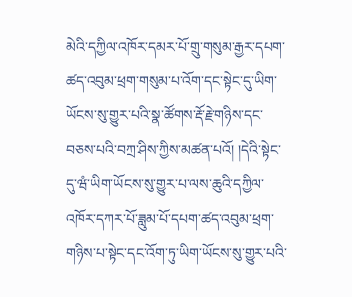མེའི་དཀྱིལ་འཁོར་དམར་པོ་གྲུ་གསུམ་རྒྱར་དཔག་ཚད་འབུམ་ཕྲག་གསུམ་པ་འོག་དང་སྟེང་དུ་ཡིག་ཡོངས་སུ་གྱུར་པའི་སྣ་ཚོགས་རྡོ་རྗེ་གཉིས་དང་བཅས་པའི་བཀྲ་ཤིས་ཀྱིས་མཚན་པའོ། །དེའི་སྟེང་དུ་ཝཾ་ཡིག་ཡོངས་སུ་གྱུར་པ་ལས་ཆུའི་དཀྱིལ་འཁོར་དཀར་པོ་ཟླུམ་པོ་དཔག་ཚད་འབུམ་ཕྲག་གཉིས་པ་སྟེང་དང་འོག་ཏུ་ཡིག་ཡོངས་སུ་གྱུར་པའི་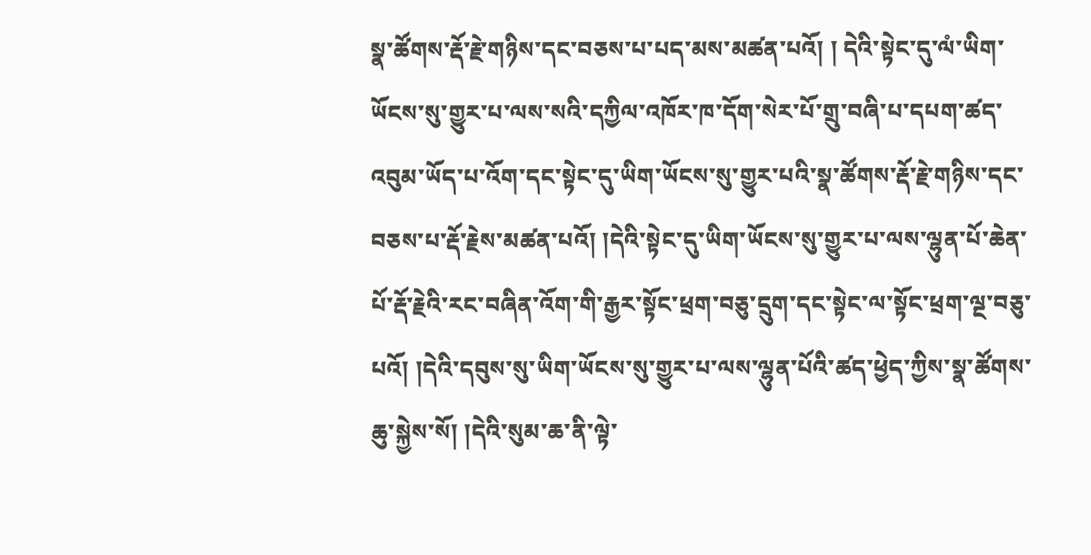སྣ་ཚོགས་རྡོ་རྗེ་གཉིས་དང་བཅས་པ་པད་མས་མཚན་པའོ། ། དེའི་སྟེང་དུ་ལཾ་ཡིག་ཡོངས་སུ་གྱུར་པ་ལས་སའི་དཀྱིལ་འཁོར་ཁ་དོག་སེར་པོ་གྲུ་བཞི་པ་དཔག་ཚད་འབུམ་ཡོད་པ་འོག་དང་སྟེང་དུ་ཡིག་ཡོངས་སུ་གྱུར་པའི་སྣ་ཚོགས་རྡོ་རྗེ་གཉིས་དང་བཅས་པ་རྡོ་རྗེས་མཚན་པའོ། །དེའི་སྟེང་དུ་ཡིག་ཡོངས་སུ་གྱུར་པ་ལས་ལྷུན་པོ་ཆེན་པོ་རྡོ་རྗེའི་རང་བཞིན་འོག་གི་རྒྱར་སྟོང་ཕྲག་བཅུ་དྲུག་དང་སྟེང་ལ་སྟོང་ཕྲག་ལྔ་བཅུ་པའོ། །དེའི་དབུས་སུ་ཡིག་ཡོངས་སུ་གྱུར་པ་ལས་ལྷུན་པོའི་ཚད་ཕྱེད་ཀྱིས་སྣ་ཚོགས་ཆུ་སྐྱེས་སོ། །དེའི་སུམ་ཆ་ནི་ལྟེ་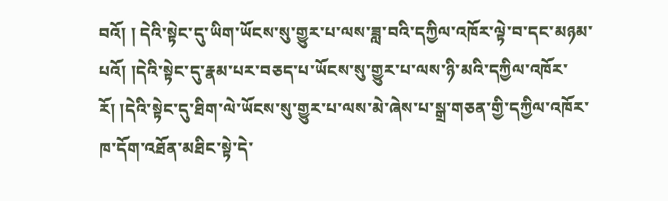བའོ། ། དེའི་སྟེང་དུ་ཡིག་ཡོངས་སུ་གྱུར་པ་ལས་ཟླ་བའི་དཀྱིལ་འཁོར་ལྟེ་བ་དང་མཉམ་པའོ། །དེའི་སྟེང་དུ་རྣམ་པར་བཅད་པ་ཡོངས་སུ་གྱུར་པ་ལས་ཉི་མའི་དཀྱིལ་འཁོར་རོ། །དེའི་སྟེང་དུ་ཐིག་ལེ་ཡོངས་སུ་གྱུར་པ་ལས་མེ་ཞེས་པ་སྒྲ་གཅན་གྱི་དཀྱིལ་འཁོར་ཁ་དོག་འཐོན་མཐིང་སྟེ་དེ་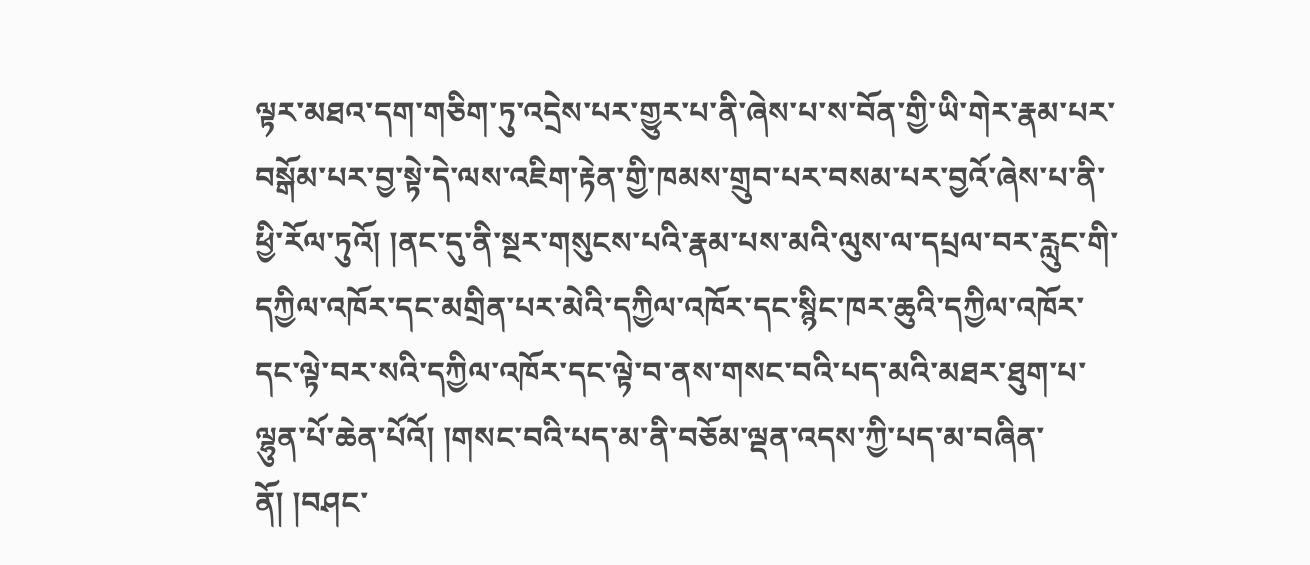ལྟར་མཐའ་དག་གཅིག་ཏུ་འདྲེས་པར་གྱུར་པ་ནི་ཞེས་པ་ས་བོན་གྱི་ཡི་གེར་རྣམ་པར་བསྒོམ་པར་བྱ་སྟེ་དེ་ལས་འཇིག་རྟེན་གྱི་ཁམས་གྲུབ་པར་བསམ་པར་བྱའོ་ཞེས་པ་ནི་ཕྱི་རོལ་ཏུའོ། །ནང་དུ་ནི་སྔར་གསུངས་པའི་རྣམ་པས་མའི་ལུས་ལ་དཔྲལ་བར་རླུང་གི་དཀྱིལ་འཁོར་དང་མགྲིན་པར་མེའི་དཀྱིལ་འཁོར་དང་སྙིང་ཁར་ཆུའི་དཀྱིལ་འཁོར་དང་ལྟེ་བར་སའི་དཀྱིལ་འཁོར་དང་ལྟེ་བ་ནས་གསང་བའི་པད་མའི་མཐར་ཐུག་པ་ལྷུན་པོ་ཆེན་པོའོ། །གསང་བའི་པད་མ་ནི་བཅོམ་ལྡན་འདས་ཀྱི་པད་མ་བཞིན་ནོ། །བཤང་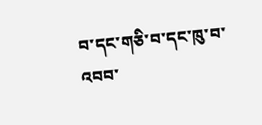བ་དང་གཅི་བ་དང་ཁུ་བ་འབབ་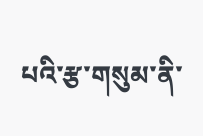པའི་རྩ་གསུམ་ནི་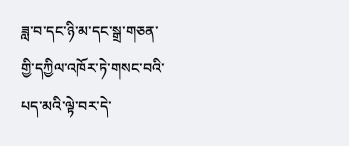ཟླ་བ་དང་ཉི་མ་དང་སྒྲ་གཅན་གྱི་དཀྱིལ་འཁོར་ཏེ་གསང་བའི་པད་མའི་ལྟེ་བར་དེ་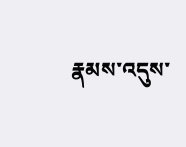རྣམས་འདུས་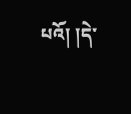པའོ། །དེ་